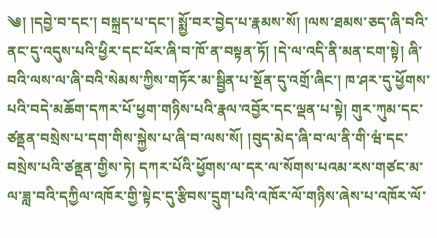༄། །དབྱེ་བ་དང་། བསྐྲད་པ་དང་། སྨྱོ་བར་བྱེད་པ་རྣམས་སོ། །ལས་ཐམས་ཅད་ཞི་བའི་ནང་དུ་འདུས་པའི་ཕྱིར་དང་པོར་ཞི་བ་ཁོ་ན་བསྟན་ཏོ། །དེ་ལ་འདི་ནི་མན་ངག་སྟེ། ཞི་བའི་ལས་ལ་ཞི་བའི་སེམས་ཀྱིས་གཏོར་མ་སྦྱིན་པ་སྔོན་དུ་འགྲོ་ཞིང་། ཁ་ཤར་དུ་ཕྱོགས་པའི་བདེ་མཆོག་དཀར་པོ་ཕྱག་གཉིས་པའི་རྣལ་འབྱོར་དང་ལྡན་པ་སྟེ། གུར་ཀུམ་དང་ཙནྡན་བསྲེས་པ་དག་གིས་སྐྱེས་པ་ཞི་བ་ལས་སོ། །བུད་མེད་ཞི་བ་ལ་ནི་གི་ཝཾ་དང་བསྲེས་པའི་ཙནྡན་གྱིས་ཏེ། དཀར་པོའི་ཕྱོགས་ལ་དར་ལ་སོགས་པའམ་རས་གཙང་མ་ལ་ཟླ་བའི་དཀྱིལ་འཁོར་གྱི་སྟེང་དུ་རྩིབས་དྲུག་པའི་འཁོར་ལོ་གཉིས་ཞེས་པ་འཁོར་ལོ་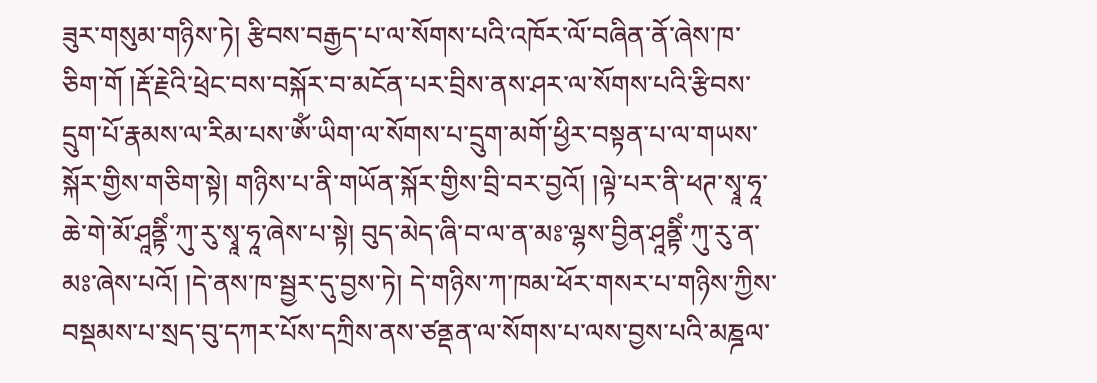ཟུར་གསུམ་གཉིས་ཏེ། རྩིབས་བརྒྱད་པ་ལ་སོགས་པའི་འཁོར་ལོ་བཞིན་ནོ་ཞེས་ཁ་ཅིག་གོ །རྡོ་རྗེའི་ཕྲེང་བས་བསྐོར་བ་མངོན་པར་བྲིས་ནས་ཤར་ལ་སོགས་པའི་རྩིབས་དྲུག་པོ་རྣམས་ལ་རིམ་པས་ཨོཾ་ཡིག་ལ་སོགས་པ་དྲུག་མགོ་ཕྱིར་བསྟན་པ་ལ་གཡས་སྐོར་གྱིས་གཅིག་སྟེ། གཉིས་པ་ནི་གཡོན་སྐོར་གྱིས་བྲི་བར་བྱའོ། །ལྟེ་པར་ནི་ཕཊ་སྭཱ་ཧཱ་ཆེ་གེ་མོ་ཤཱནྟིཾ་ཀུ་རུ་སྭཱ་ཧཱ་ཞེས་པ་སྟེ། བུད་མེད་ཞི་བ་ལ་ན་མཿ་ལྷས་བྱིན་ཤཱནྟིཾ་ཀུ་རུ་ན་མཿ་ཞེས་པའོ། །དེ་ནས་ཁ་སྦྱར་དུ་བྱས་ཏེ། དེ་གཉིས་ཀ་ཁམ་ཕོར་གསར་པ་གཉིས་ཀྱིས་བསྡམས་པ་སྲད་བུ་དཀར་པོས་དཀྲིས་ནས་ཙནྡན་ལ་སོགས་པ་ལས་བྱས་པའི་མཎྜལ་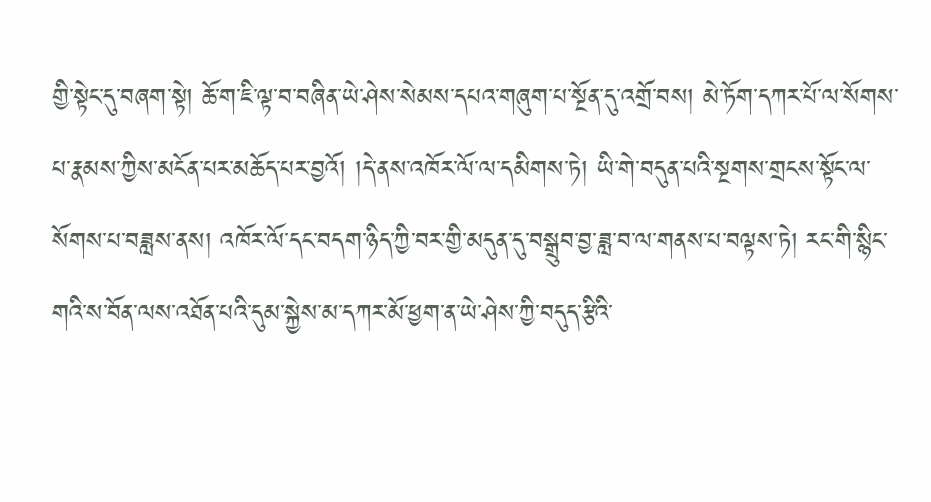གྱི་སྟེང་དུ་བཞག་སྟེ། ཆོ་ག་ཇི་ལྟ་བ་བཞིན་ཡེ་ཤེས་སེམས་དཔའ་གཞུག་པ་སྔོན་དུ་འགྲོ་བས། མེ་ཏོག་དཀར་པོ་ལ་སོགས་པ་རྣམས་ཀྱིས་མངོན་པར་མཆོད་པར་བྱའོ། །དེ་ནས་འཁོར་ལོ་ལ་དམིགས་ཏེ། ཡི་གེ་བདུན་པའི་སྔགས་གྲངས་སྟོང་ལ་སོགས་པ་བཟླས་ནས། འཁོར་ལོ་དང་བདག་ཉིད་ཀྱི་བར་གྱི་མདུན་དུ་བསྒྲུབ་བྱ་ཟླ་བ་ལ་གནས་པ་བལྟས་ཏེ། རང་གི་སྙིང་གའི་ས་བོན་ལས་འཐོན་པའི་དུམ་སྐྱེས་མ་དཀར་མོ་ཕྱག་ན་ཡེ་ཤེས་ཀྱི་བདུད་རྩིའི་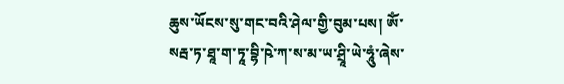ཆུས་ཡོངས་སུ་གང་བའི་ཤེལ་གྱི་བུམ་པས། ཨོཾ་སརྦ་ཏ་ཐཱ་ག་ཏཱ་བྷི་ཥེ་ཀ་ས་མ་ཡ་ཤྲཱི་ཡེ་ཧཱུཾ་ཞེས་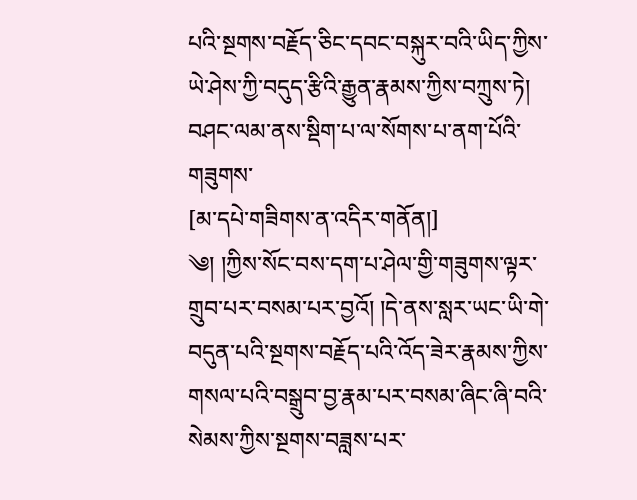པའི་སྔགས་བརྗོད་ཅིང་དབང་བསྐུར་བའི་ཡིད་ཀྱིས་ཡེ་ཤེས་ཀྱི་བདུད་རྩིའི་རྒྱུན་རྣམས་ཀྱིས་བཀྲུས་ཏེ། བཤང་ལམ་ནས་སྡིག་པ་ལ་སོགས་པ་ནག་པོའི་གཟུགས་
[མ་དཔེ་གཟིགས་ན་འདིར་གནོན།]
༄། །ཀྱིས་སོང་བས་དག་པ་ཤེལ་གྱི་གཟུགས་ལྟར་གྲུབ་པར་བསམ་པར་བྱའོ། །དེ་ནས་སླར་ཡང་ཡི་གེ་བདུན་པའི་སྔགས་བརྗོད་པའི་འོད་ཟེར་རྣམས་ཀྱིས་གསལ་པའི་བསྒྲུབ་བྱ་རྣམ་པར་བསམ་ཞིང་ཞི་བའི་སེམས་ཀྱིས་སྔགས་བཟླས་པར་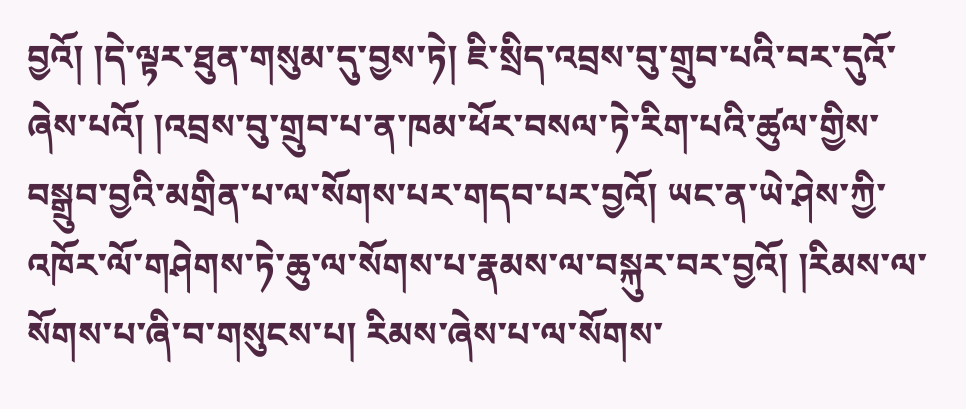བྱའོ། །དེ་ལྟར་ཐུན་གསུམ་དུ་བྱས་ཏེ། ཇི་སྲིད་འབྲས་བུ་གྲུབ་པའི་བར་དུའོ་ཞེས་པའོ། །འབྲས་བུ་གྲུབ་པ་ན་ཁམ་ཕོར་བསལ་ཏེ་རིག་པའི་ཚུལ་གྱིས་བསྒྲུབ་བྱའི་མགྲིན་པ་ལ་སོགས་པར་གདབ་པར་བྱའོ། ཡང་ན་ཡེ་ཤེས་ཀྱི་འཁོར་ལོ་གཤེགས་ཏེ་ཆུ་ལ་སོགས་པ་རྣམས་ལ་བསྐུར་བར་བྱའོ། །རིམས་ལ་སོགས་པ་ཞི་བ་གསུངས་པ། རིམས་ཞེས་པ་ལ་སོགས་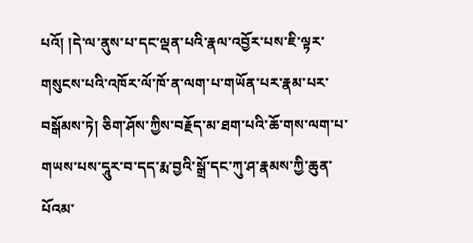པའོ། །དེ་ལ་ནུས་པ་དང་ལྡན་པའི་རྣལ་འབྱོར་པས་ཇི་ལྟར་གསུངས་པའི་འཁོར་ལོ་ཁོ་ན་ལག་པ་གཡོན་པར་རྣམ་པར་བསྒོམས་ཏེ། ཅིག་ཤོས་ཀྱིས་བརྗོད་མ་ཐག་པའི་ཆོ་གས་ལག་པ་གཡས་པས་དཱུར་བ་དད་རྨ་བྱའི་སྒྲོ་དང་ཀུ་ཤ་རྣམས་ཀྱི་ཆུན་པོའམ་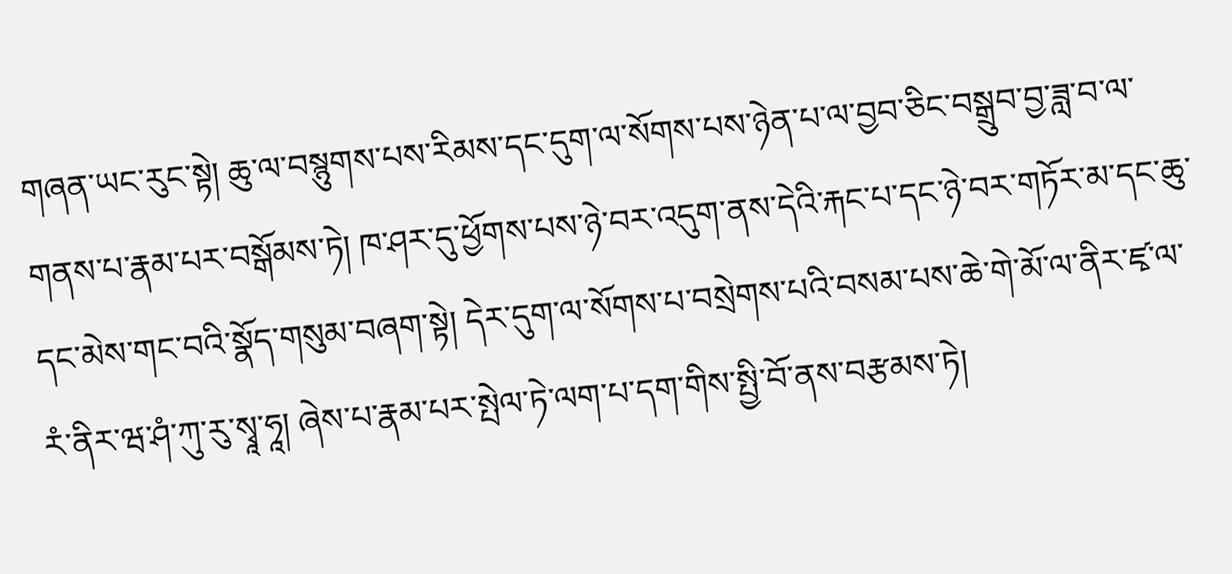གཞན་ཡང་རུང་སྟེ། ཆུ་ལ་བསྙུགས་པས་རིམས་དང་དུག་ལ་སོགས་པས་ཉེན་པ་ལ་བྱབ་ཅིང་བསྒྲུབ་བྱ་ཟླ་བ་ལ་གནས་པ་རྣམ་པར་བསྒོམས་ཏེ། ཁ་ཤར་དུ་ཕྱོགས་པས་ཉེ་བར་འདུག་ནས་དེའི་རྐང་པ་དང་ཉེ་བར་གཏོར་མ་དང་ཆུ་དང་མེས་གང་བའི་སྣོད་གསུམ་བཞག་སྟེ། དེར་དུག་ལ་སོགས་པ་བསྲེགས་པའི་བསམ་པས་ཆེ་གེ་མོ་ལ་ནིར་ཛྭ་ལ་རཾ་ནིར་ཝ་ཤཾ་ཀུ་རུ་སྭཱ་ཧཱ། ཞེས་པ་རྣམ་པར་སྤེལ་ཏེ་ལག་པ་དག་གིས་སྤྱི་བོ་ནས་བརྩམས་ཏེ།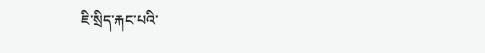ཇི་སྲིད་རྐང་པའི་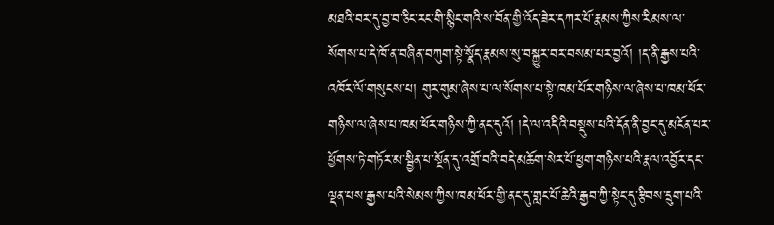མཐའི་བར་དུ་བྱ་བ་ཅིང་རང་གི་སྙིང་གའི་ས་བོན་གྱི་འོད་ཟེར་དཀར་པོ་རྣམས་ཀྱིས་རིམས་ལ་སོགས་པ་དེ་ཁོ་ན་བཞིན་བཀུག་སྟེ་སྣོད་རྣམས་སུ་བསྐྱུར་བར་བསམ་པར་བྱའོ། །ད་ནི་རྒྱས་པའི་འཁོར་ལོ་གསུངས་པ། གུར་གུམ་ཞེས་པ་ལ་སོགས་པ་སྟེ་ཁམ་པོར་གཉིས་ལ་ཞེས་པ་ཁམ་ཕོར་གཉིས་ལ་ཞེས་པ་ཁམ་ཕོར་གཉིས་ཀྱི་ནང་དུའོ། །དེ་ལ་འདིའི་བསྡུས་པའི་དོན་ནི་བྱང་དུ་མངོན་པར་ཕྱོགས་ཏེ་གཏོར་མ་སྦྱིན་པ་སྔོན་དུ་འགྲོ་བའི་བདེ་མཆོག་སེར་པོ་ཕྱག་གཉིས་པའི་རྣལ་འབྱོར་དང་ལྡན་པས་རྒྱས་པའི་སེམས་ཀྱིས་ཁམ་ཕོར་གྱི་ནང་དུ་གླང་པོ་ཆེའི་རྒྱབ་ཀྱི་སྟེང་དུ་རྩིབས་དྲུག་པའི་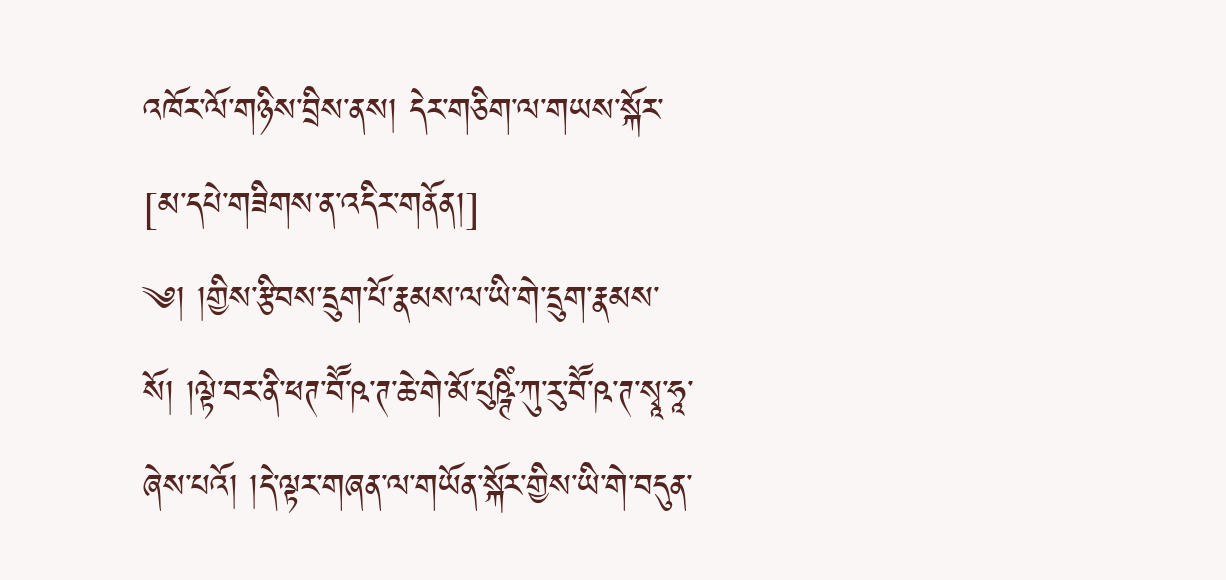འཁོར་ལོ་གཉིས་བྲིས་ནས། དེར་གཅིག་ལ་གཡས་སྐོར་
[མ་དཔེ་གཟིགས་ན་འདིར་གནོན།]
༄། །གྱིས་རྩིབས་དྲུག་པོ་རྣམས་ལ་ཡི་གེ་དྲུག་རྣམས་སོ། །ལྟེ་བར་ནི་ཕཊ་བཽ་ཥ་ཊ་ཆེ་གེ་མོ་པུཥྚིཾ་ཀུ་རུ་བཽ་ཥ་ཊ་སྭཱ་ཧཱ་ཞེས་པའོ། །དེ་ལྟར་གཞན་ལ་གཡོན་སྐོར་གྱིས་ཡི་གེ་བདུན་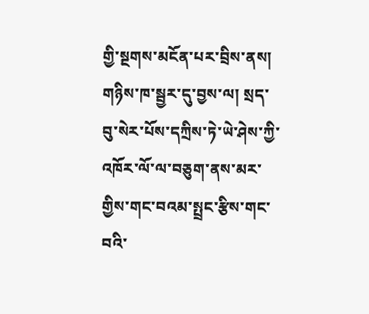གྱི་སྔགས་མངོན་པར་བྲིས་ནས། གཉིས་ཁ་སྦྱར་དུ་བྱས་ལ། སྲད་བུ་སེར་པོས་དཀྲིས་ཏེ་ཡེ་ཤེས་ཀྱི་འཁོར་ལོ་ལ་བཅུག་ནས་མར་གྱིས་གང་བའམ་སྤྲང་རྩིས་གང་བའི་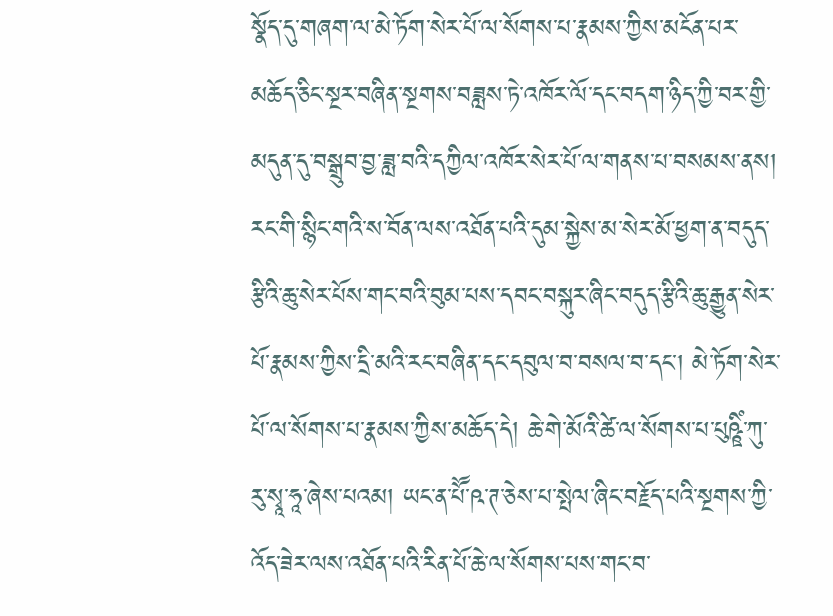སྣོད་དུ་གཞག་ལ་མེ་ཏོག་སེར་པོ་ལ་སོགས་པ་རྣམས་ཀྱིས་མངོན་པར་མཆོད་ཅིང་སྔར་བཞིན་སྔགས་བཟླས་ཏེ་འཁོར་ལོ་དང་བདག་ཉིད་ཀྱི་བར་གྱི་མདུན་དུ་བསྒྲུབ་བྱ་ཟླ་བའི་དཀྱིལ་འཁོར་སེར་པོ་ལ་གནས་པ་བསམས་ནས། རང་གི་སྙིང་གའི་ས་བོན་ལས་འཐོན་པའི་དུམ་སྐྱེས་མ་སེར་མོ་ཕྱག་ན་བདུད་རྩིའི་ཆུ་སེར་པོས་གང་བའི་བུམ་པས་དབང་བསྐུར་ཞིང་བདུད་རྩིའི་ཆུ་རྒྱུན་སེར་པོ་རྣམས་ཀྱིས་དྲི་མའི་རང་བཞིན་དང་དབུལ་བ་བསལ་བ་དང་། མེ་ཏོག་སེར་པོ་ལ་སོགས་པ་རྣམས་ཀྱིས་མཆོད་དེ། ཆེ་གེ་མོའི་ཚེ་ལ་སོགས་པ་པུཥྛིཾ་ཀུ་རུ་སྭཱ་ཧཱ་ཞེས་པའམ། ཡང་ན་པཽ་ཥ་ཊ་ཅེས་པ་སྤེལ་ཞིང་བརྗོད་པའི་སྔགས་ཀྱི་འོད་ཟེར་ལས་འཐོན་པའི་རིན་པོ་ཆེ་ལ་སོགས་པས་གང་བ་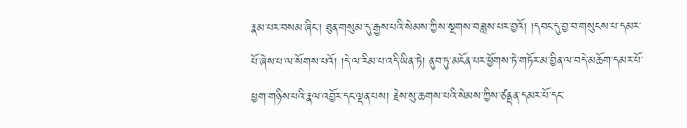རྣམ་པར་བསམ་ཞིང་། ཐུན་གསུམ་དུ་རྒྱས་པའི་སེམས་ཀྱིས་སྔགས་བཟླས་པར་བྱའོ། །དབང་དུ་བྱ་བ་གསུངས་པ་དམར་པོ་ཞེས་པ་ལ་སོགས་པའོ། །དེ་ལ་རིམ་པ་འདི་ཡིན་ཏེ། ནུབ་ཏུ་མངོན་པར་ཕྱོགས་ཏེ་གཏོར་མ་བྱིན་ལ་བདེ་མཆོག་དམར་པོ་ཕྱག་གཉིས་པའི་རྣལ་འབྱོར་དང་ལྡན་པས། རྗེས་སུ་ཆགས་པའི་སེམས་ཀྱིས་ཙནྡན་དམར་པོ་དང་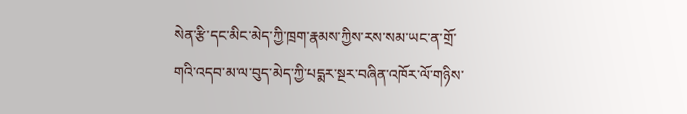སེན་རྩི་དང་མིང་མེད་ཀྱི་ཁྲག་རྣམས་ཀྱིས་རས་སམ་ཡང་ན་གྲོ་གའི་འདབ་མ་ལ་བུད་མེད་ཀྱི་པདྨར་སྔར་བཞིན་འཁོར་ལོ་གཉིས་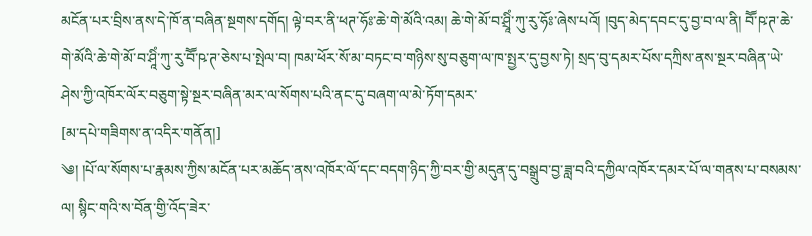མངོན་པར་བྲིས་ནས་དེ་ཁོ་ན་བཞིན་སྔགས་དགོད། ལྟེ་བར་ནི་ཕཊ་ཧོཿ་ཆེ་གེ་མོའི་འམ། ཆེ་གེ་མོ་བ་ཤྲཱིཾ་ཀུ་རུ་ཧོཿ་ཞེས་པའོ། །བུད་མེད་དབང་དུ་བྱ་བ་ལ་ནི། བཽ་ཥ་ཊ་ཆེ་གེ་མོའི་ཆེ་གེ་མོ་བ་ཤཱིཾ་ཀུ་རུ་བཽ་ཥ་ཊ་ཅེས་པ་སྤེལ་བ། ཁམ་ཕོར་སོ་མ་བཏང་བ་གཉིས་སུ་བཅུག་ལ་ཁ་སྤྱར་དུ་བྱས་ཏེ། སྲད་བུ་དམར་པོས་དཀྲིས་ནས་སྔར་བཞིན་ཡེ་ཤེས་ཀྱི་འཁོར་ལོར་བཅུག་སྟེ་སྔར་བཞིན་མར་ལ་སོགས་པའི་ནང་དུ་བཞག་ལ་མེ་ཏོག་དམར་
[མ་དཔེ་གཟིགས་ན་འདིར་གནོན།]
༄། །པོ་ལ་སོགས་པ་རྣམས་ཀྱིས་མངོན་པར་མཆོད་ནས་འཁོར་ལོ་དང་བདག་ཉིད་ཀྱི་བར་གྱི་མདུན་དུ་བསྒྲུབ་བྱ་ཟླ་བའི་དཀྱིལ་འཁོར་དམར་པོ་ལ་གནས་པ་བསམས་ལ། སྙིང་གའི་ས་བོན་གྱི་འོད་ཟེར་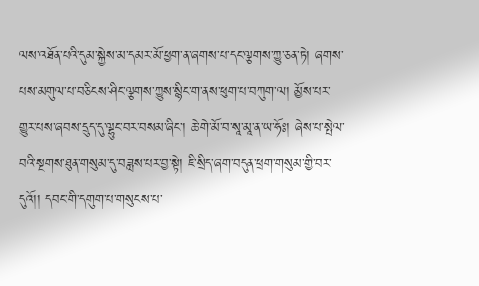ལས་འཐོན་པའི་དུམ་སྐྱེས་མ་དམར་མོ་ཕྱག་ན་ཞགས་པ་དང་ལྕགས་ཀྱུ་ཅན་ཏེ། ཞགས་པས་མགུལ་པ་བཅིངས་ཤིང་ལྕགས་ཀྱུས་སྙིང་ག་ནས་ཕུག་པ་བཀུག་ལ། མྱོས་པར་གྱུར་པས་ཞབས་དྲུད་དུ་ལྷུང་བར་བསམ་ཞིང་། ཆེ་གེ་མོ་བ་སཱ་མཱ་ན་ཡ་ཧོཿ། ཞེས་པ་སྤེལ་བའི་སྔགས་ཐུན་གསུམ་དུ་བཟླས་པར་བྱ་སྟེ། ཇི་སྲིད་ཞག་བདུན་ཕྲག་གསུམ་གྱི་བར་དུའོ།། དབང་གི་དགུག་པ་གསུངས་པ་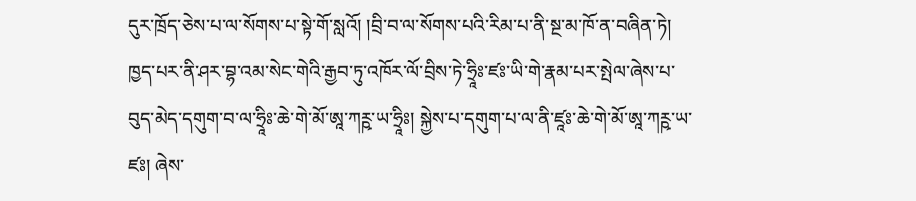དུར་ཁྲོད་ཅེས་པ་ལ་སོགས་པ་སྟེ་གོ་སླའོ། །བྲི་བ་ལ་སོགས་པའི་རིམ་པ་ནི་སྔ་མ་ཁོ་ན་བཞིན་ཏེ། ཁྱད་པར་ནི་ཤར་བྷ་འམ་སེང་གེའི་རྒྱབ་ཏུ་འཁོར་ལོ་བྲིས་ཏེ་ཧྲཱིཿ་ཛཿ་ཡི་གེ་རྣམ་པར་སྤེལ་ཞེས་པ་བུད་མེད་དགུག་བ་ལ་ཧྲཱིཿ་ཆེ་གེ་མོ་ཨཱ་ཀཪྵ་ཡ་ཧྲཱིཿ། སྐྱེས་པ་དགུག་པ་ལ་ནི་ཛཱཿ་ཆེ་གེ་མོ་ཨཱ་ཀཪྵ་ཡ་ཛཿ། ཞེས་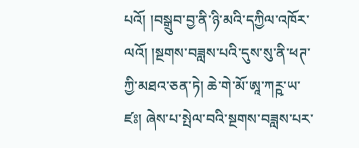པའོ། །བསྒྲུབ་བྱ་ནི་ཉི་མའི་དཀྱིལ་འཁོར་ལའོ། །སྔགས་བཟླས་པའི་དུས་སུ་ནི་ཕཊ་ཀྱི་མཐའ་ཅན་ཏེ། ཆེ་གེ་མོ་ཨཱ་ཀཪྵ་ཡ་ཛཿ། ཞེས་པ་སྤེལ་བའི་སྔགས་བཟླས་པར་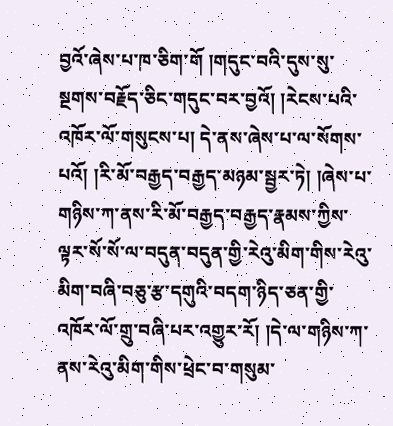བྱའོ་ཞེས་པ་ཁ་ཅིག་གོ །གདུང་བའི་དུས་སུ་སྔགས་བརྗོད་ཅིང་གདུང་བར་བྱའོ། །རེངས་པའི་འཁོར་ལོ་གསུངས་པ། དེ་ནས་ཞེས་པ་ལ་སོགས་པའོ། །རི་མོ་བརྒྱད་བརྒྱད་མཉམ་སྦྱར་ཏེ། །ཞེས་པ་གཉིས་ཀ་ནས་རི་མོ་བརྒྱད་བརྒྱད་རྣམས་ཀྱིས་ལྟར་སོ་སོ་ལ་བདུན་བདུན་གྱི་རེའུ་མིག་གིས་རེའུ་མིག་བཞི་བཅུ་རྩ་དགུའི་བདག་ཉིད་ཅན་གྱི་འཁོར་ལོ་གྲུ་བཞི་པར་འགྱུར་རོ། །དེ་ལ་གཉིས་ཀ་ནས་རེའུ་མིག་གིས་ཕྲེང་བ་གསུམ་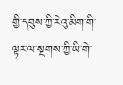གྱི་དབུས་ཀྱི་རེའུ་མིག་གི་ལྟར་ལ་སྔགས་ཀྱི་ཡི་གེ་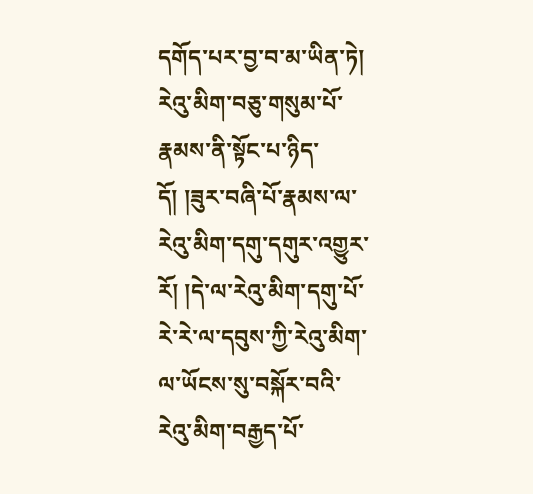དགོད་པར་བྱ་བ་མ་ཡིན་ཏེ། རེའུ་མིག་བཅུ་གསུམ་པོ་རྣམས་ནི་སྟོང་པ་ཉིད་དོ། །ཟུར་བཞི་པོ་རྣམས་ལ་རེའུ་མིག་དགུ་དགུར་འགྱུར་རོ། །དེ་ལ་རེའུ་མིག་དགུ་པོ་རེ་རེ་ལ་དབུས་ཀྱི་རེའུ་མིག་ལ་ཡོངས་སུ་བསྐོར་བའི་རེའུ་མིག་བརྒྱད་པོ་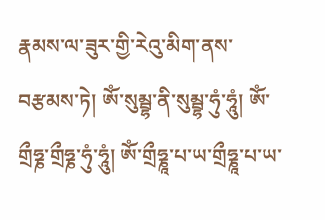རྣམས་ལ་ཟུར་གྱི་རེའུ་མིག་ནས་བརྩམས་ཏེ། ཨོཾ་སུམྦྷ་ནི་སུམྦྷ་ཧུཾ་ཧཱུཾ། ཨོཾ་གྲྀཧྞ་གྲྀཧྞ་ཧུཾ་ཧཱུཾ། ཨོཾ་གྲྀཧྞཱ་པ་ཡ་གྲྀཧྞཱ་པ་ཡ་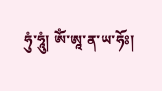ཧུཾ་ཧཱུཾ། ཨོཾ་ཨཱ་ན་ཡ་ཧོཿ།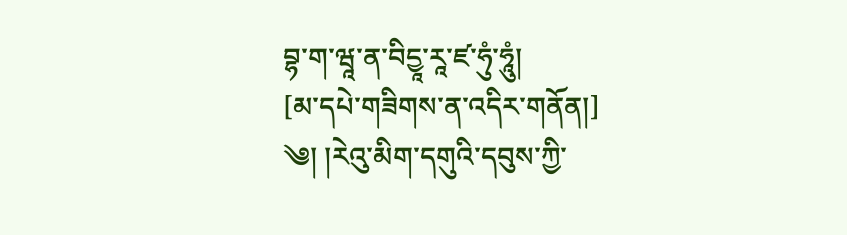བྷ་ག་ཝཱ་ན་བིདྱཱ་རཱ་ཛ་ཧུཾ་ཧཱུཾ།
[མ་དཔེ་གཟིགས་ན་འདིར་གནོན།]
༄། །རེའུ་མིག་དགུའི་དབུས་ཀྱི་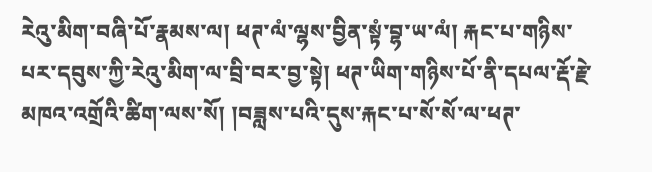རེའུ་མིག་བཞི་པོ་རྣམས་ལ། ཕཊ་ལཾ་ལྷས་བྱིན་སྟཾ་བྷ་ཡ་ལཾ། རྐང་པ་གཉིས་པར་དབུས་ཀྱི་རེའུ་མིག་ལ་བྲི་བར་བྱ་སྟེ། ཕཊ་ཡིག་གཉིས་པོ་ནི་དཔལ་རྡོ་རྗེ་མཁའ་འགྲོའི་ཚིག་ལས་སོ། །བཟླས་པའི་དུས་རྐང་པ་སོ་སོ་ལ་ཕཊ་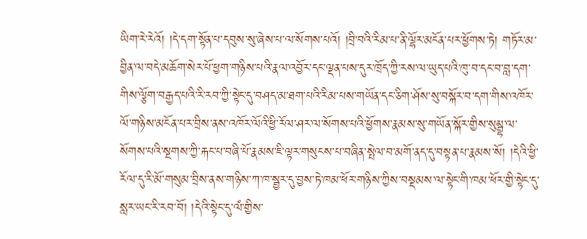ཡིག་རེ་རེའོ། །དེ་དག་སྟོན་པ་དབུས་སུ་ཞེས་པ་ལ་སོགས་པའོ། །བྲི་བའི་རིམ་པ་ནི་ལྷོར་མངོན་པར་ཕྱོགས་ཏེ། གཏོར་མ་བྱིན་ལ་བདེ་མཆོག་སེར་པོ་ཕྱག་གཉིས་པའི་རྣལ་འབྱོར་དང་ལྡན་པས་དུར་ཁྲོད་ཀྱི་རས་ལ་ཡུད་པའི་ཁུ་བ་དང་བ་བླ་དག་གིས་ལྕོག་བརྒྱད་པའི་རི་རབ་ཀྱི་སྟེང་དུ་བཤད་མ་ཐག་པའི་རིམ་པས་གཡོན་དང་ཅིག་ཤོས་སུ་བསྐོར་བ་དག་གིས་འཁོར་ལོ་གཉིས་མངོན་པར་བྲིས་ནས་འཁོར་ལོའི་ཕྱི་རོལ་ཤར་ལ་སོགས་པའི་ཕྱོགས་རྣམས་སུ་གཡོན་སྐོར་གྱིས་སུམྦྷ་ལ་སོགས་པའི་སྔགས་ཀྱི་རྐང་པ་བཞི་པོ་རྣམས་ཇི་ལྟར་གསུངས་པ་བཞིན་སྤེལ་བ་མགོ་ནད་དུ་བསྟན་པ་རྣམས་སོ། །དེའི་ཕྱི་རོལ་དུ་རི་མོ་གསུམ་བྲིས་ནས་གཉིས་ཀ་ཁ་སྦྱར་དུ་བྱས་ཏེ་ཁམ་ཕོར་གཉིས་ཀྱིས་བསྡམས་ལ་སྟེང་གི་ཁམ་ཕོར་གྱི་སྟེང་དུ་སླར་ཡང་རི་རབ་བོ། །དེའི་སྟེང་དུ་ལཾ་གྱིས་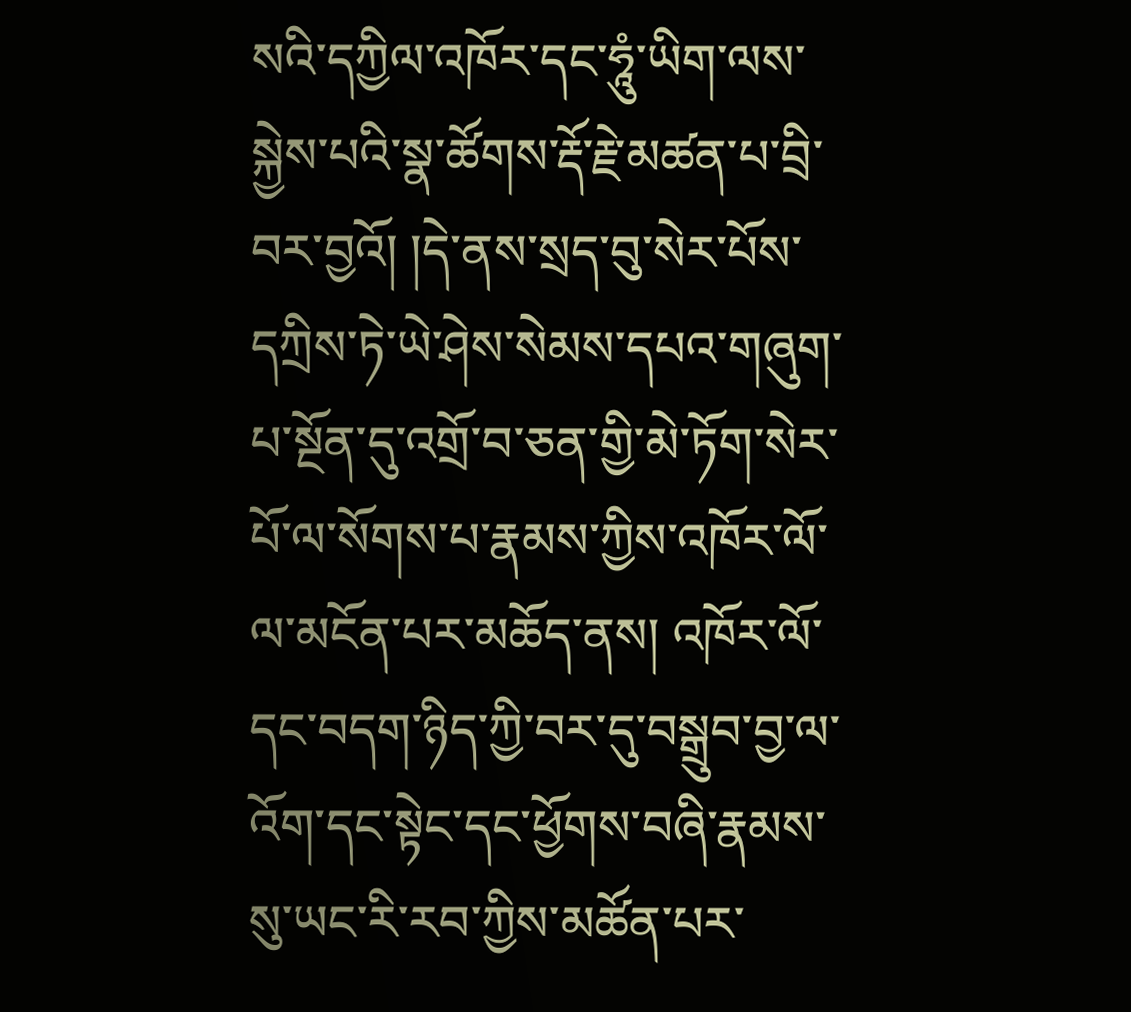སའི་དཀྱིལ་འཁོར་དང་ཧཱུཾ་ཡིག་ལས་སྐྱེས་པའི་སྣ་ཚོགས་རྡོ་རྗེ་མཚན་པ་བྲི་བར་བྱའོ། །དེ་ནས་སྲད་བུ་སེར་པོས་དཀྲིས་ཏེ་ཡེ་ཤེས་སེམས་དཔའ་གཞུག་པ་སྔོན་དུ་འགྲོ་བ་ཅན་གྱི་མེ་ཏོག་སེར་པོ་ལ་སོགས་པ་རྣམས་ཀྱིས་འཁོར་ལོ་ལ་མངོན་པར་མཆོད་ནས། འཁོར་ལོ་དང་བདག་ཉིད་ཀྱི་བར་དུ་བསྒྲུབ་བྱ་ལ་འོག་དང་སྟེང་དང་ཕྱོགས་བཞི་རྣམས་སུ་ཡང་རི་རབ་ཀྱིས་མཚོན་པར་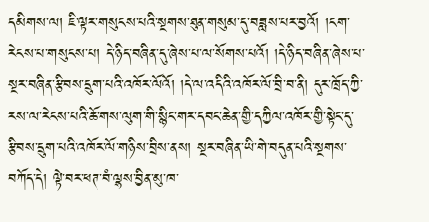དམིགས་ལ། ཇི་ལྟར་གསུངས་པའི་སྔགས་ཐུན་གསུམ་དུ་བཟླས་པར་བྱའོ། །ངག་རེངས་པ་གསུངས་པ། དེ་ཉིད་བཞིན་དུ་ཞེས་པ་ལ་སོགས་པའོ། །དེ་ཉིད་བཞིན་ཞེས་པ་སྔར་བཞིན་རྩིབས་དྲུག་པའི་འཁོར་ལོའོ། །དེ་ལ་འདིའི་འཁོར་ལོ་བྲི་བ་ནི། དུར་ཁྲོད་ཀྱི་རས་ལ་རེངས་པའི་ཆོ་གས་ལུག་གི་སྙིང་གར་དབང་ཆེན་གྱི་དཀྱིལ་འཁོར་གྱི་སྟེང་དུ་རྩིབས་དྲུག་པའི་འཁོར་ལོ་གཉིས་བྲིས་ནས། སྔར་བཞིན་ཡི་གེ་བདུན་པའི་སྔགས་བཀོད་དེ། ལྟེ་བར་ཕཊ་བཾ་ལྷས་བྱིན་མུ་ཁ་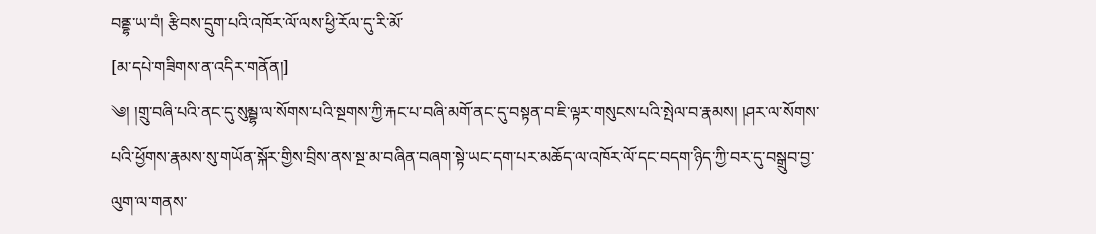བནྡྷ་ཡ་བཾ། རྩིབས་དྲུག་པའི་འཁོར་ལོ་ལས་ཕྱི་རོལ་དུ་རི་མོ་
[མ་དཔེ་གཟིགས་ན་འདིར་གནོན།]
༄། །གྲུ་བཞི་པའི་ནང་དུ་སུམྦྷ་ལ་སོགས་པའི་སྔགས་ཀྱི་རྐང་པ་བཞི་མགོ་ནང་དུ་བསྟན་བ་ཇི་ལྟར་གསུངས་པའི་སྤེལ་བ་རྣམས། །ཤར་ལ་སོགས་པའི་ཕྱོགས་རྣམས་སུ་གཡོན་སྐོར་གྱིས་བྲིས་ནས་སྔ་མ་བཞིན་བཞག་སྟེ་ཡང་དག་པར་མཆོད་ལ་འཁོར་ལོ་དང་བདག་ཉིད་ཀྱི་བར་དུ་བསྒྲུབ་བྱ་ལུག་ལ་གནས་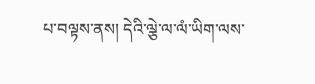པ་བལྟས་ནས། དེའི་ལྕེ་ལ་ལཾ་ཡིག་ལས་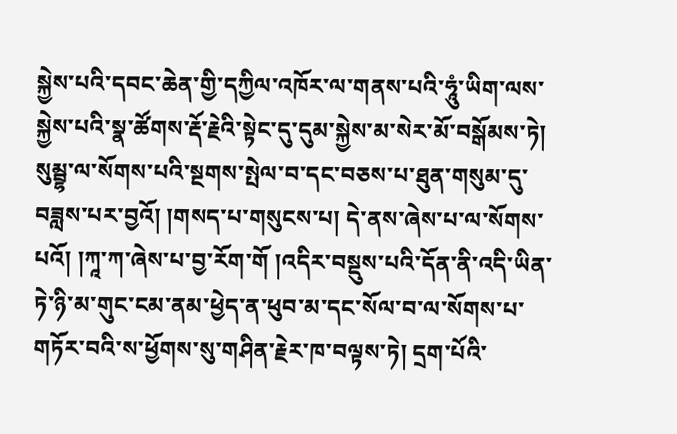སྐྱེས་པའི་དབང་ཆེན་གྱི་དཀྱིལ་འཁོར་ལ་གནས་པའི་ཧཱུཾ་ཡིག་ལས་སྐྱེས་པའི་སྣ་ཚོགས་རྡོ་རྗེའི་སྟེང་དུ་དུམ་སྐྱེས་མ་སེར་མོ་བསྒོམས་ཏེ། སུམྦྷ་ལ་སོགས་པའི་སྔགས་སྤེལ་བ་དང་བཅས་པ་ཐུན་གསུམ་དུ་བཟླས་པར་བྱའོ། །གསད་པ་གསུངས་པ། དེ་ནས་ཞེས་པ་ལ་སོགས་པའོ། །ཀཱ་ཀ་ཞེས་པ་བྱ་རོག་གོ །འདིར་བསྡུས་པའི་དོན་ནི་འདི་ཡིན་ཏེ་ཉི་མ་གུང་ངམ་ནམ་ཕྱེད་ན་ཕུབ་མ་དང་སོལ་བ་ལ་སོགས་པ་གཏོར་བའི་ས་ཕྱོགས་སུ་གཤིན་རྗེར་ཁ་བལྟས་ཏེ། དྲག་པོའི་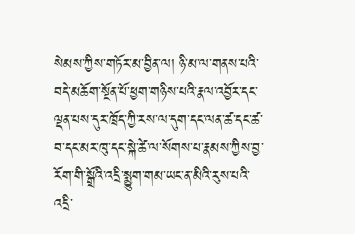སེམས་ཀྱིས་གཏོར་མ་བྱིན་ལ། ཉི་མ་ལ་གནས་པའི་བདེ་མཆོག་སྔོན་པོ་ཕྱག་གཉིས་པའི་རྣལ་འབྱོར་དང་ལྡན་པས་དུར་ཁྲོད་ཀྱི་རས་ལ་དུག་དང་ལན་ཚ་དང་ཚ་བ་དང་མར་ཁུ་དང་སྐེ་ཚེ་ལ་སོགས་པ་རྣམས་ཀྱིས་བྱ་རོག་གི་སྒྲོའི་འདྲི་སྨྱུག་གམ་ཡང་ན་མིའི་རུས་པའི་འདྲི་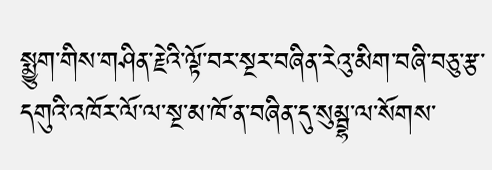སྨྱུག་གིས་གཤིན་རྗེའི་ལྟོ་བར་སྔར་བཞིན་རེའུ་མིག་བཞི་བཅུ་རྩ་དགུའི་འཁོར་ལོ་ལ་སྔ་མ་ཁོ་ན་བཞིན་དུ་སུམྦྷ་ལ་སོགས་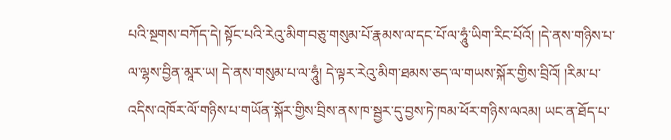པའི་སྔགས་བཀོད་དེ། སྟོང་པའི་རེའུ་མིག་བཅུ་གསུམ་པོ་རྣམས་ལ་དང་པོ་ལ་ཧཱུཾ་ཡིག་རིང་པོའོ། །དེ་ནས་གཉིས་པ་ལ་ལྷས་བྱིན་མཱར་ཡ། དེ་ནས་གསུམ་པ་ལ་ཧཱུཾ། དེ་ལྟར་རེའུ་མིག་ཐམས་ཅད་ལ་གཡས་སྐོར་གྱིས་བྲིའོ། །རིམ་པ་འདིས་འཁོར་ལོ་གཉིས་པ་གཡོན་སྐོར་གྱིས་བྲིས་ནས་ཁ་སྦྱར་དུ་བྱས་ཏེ་ཁམ་ཕོར་གཉིས་ལའམ། ཡང་ན་ཐོད་པ་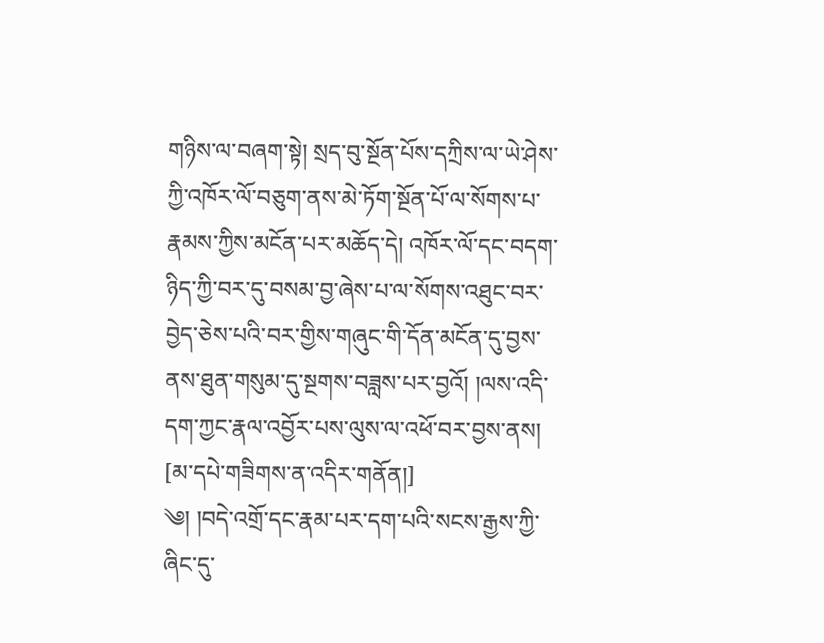གཉིས་ལ་བཞག་སྟེ། སྲད་བུ་སྔོན་པོས་དཀྲིས་ལ་ཡེ་ཤེས་ཀྱི་འཁོར་ལོ་བཅུག་ནས་མེ་ཏོག་སྔོན་པོ་ལ་སོགས་པ་རྣམས་ཀྱིས་མངོན་པར་མཆོད་དེ། འཁོར་ལོ་དང་བདག་ཉིད་ཀྱི་བར་དུ་བསམ་བྱ་ཞེས་པ་ལ་སོགས་འཐུང་བར་བྱེད་ཅེས་པའི་བར་གྱིས་གཞུང་གི་དོན་མངོན་དུ་བྱས་ནས་ཐུན་གསུམ་དུ་སྔགས་བཟླས་པར་བྱའོ། །ལས་འདི་དག་ཀྱང་རྣལ་འབྱོར་པས་ལུས་ལ་འཕོ་བར་བྱས་ནས།
[མ་དཔེ་གཟིགས་ན་འདིར་གནོན།]
༄། །བདེ་འགྲོ་དང་རྣམ་པར་དག་པའི་སངས་རྒྱས་ཀྱི་ཞིང་དུ་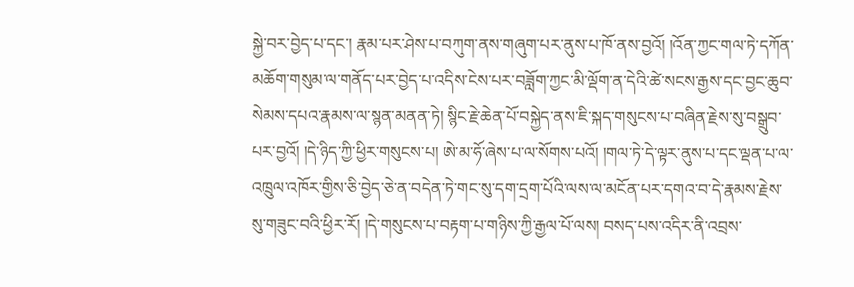སྐྱེ་བར་བྱེད་པ་དང་། རྣམ་པར་ཤེས་པ་བཀུག་ནས་གཞུག་པར་ནུས་པ་ཁོ་ནས་བྱའོ། །འོན་ཀྱང་གལ་ཏེ་དཀོན་མཆོག་གསུམ་ལ་གནོད་པར་བྱེད་པ་འདིས་ངེས་པར་བཟློག་ཀྱང་མི་ལྡོག་ན་དེའི་ཚེ་སངས་རྒྱས་དང་བྱང་ཆུབ་སེམས་དཔའ་རྣམས་ལ་སྙན་མནན་ཏེ། སྙིང་རྗེ་ཆེན་པོ་བསྐྱེད་ནས་ཇི་སྐད་གསུངས་པ་བཞིན་རྗེས་སུ་བསྒྲུབ་པར་བྱའོ། །དེ་ཉིད་ཀྱི་ཕྱིར་གསུངས་པ། ཨེ་མ་ཧོ་ཞེས་པ་ལ་སོགས་པའོ། །གལ་ཏེ་དེ་ལྟར་ནུས་པ་དང་ལྡན་པ་ལ་འཁྲུལ་འཁོར་གྱིས་ཅི་བྱེད་ཅེ་ན་བདེན་ཏེ་གང་སུ་དག་དྲག་པོའི་ལས་ལ་མངོན་པར་དགའ་བ་དེ་རྣམས་རྗེས་སུ་གཟུང་བའི་ཕྱིར་རོ། །དེ་གསུངས་པ་བརྟག་པ་གཉིས་ཀྱི་རྒྱལ་པོ་ལས། བསད་པས་འདིར་ནི་འབྲས་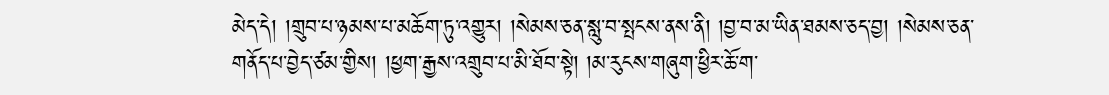མེད་དེ། །གྲུབ་པ་ཉམས་པ་མཆོག་ཏུ་འགྱུར། །སེམས་ཅན་སླུ་བ་སྤངས་ནས་ནི། །བྱ་བ་མ་ཡིན་ཐམས་ཅད་བྱ། །སེམས་ཅན་གནོད་པ་བྱེད་ཙམ་གྱིས། །ཕྱག་རྒྱས་འགྲུབ་པ་མི་ཐོབ་སྟེ། །མ་རུངས་གཞུག་ཕྱིར་ཆོ་ག་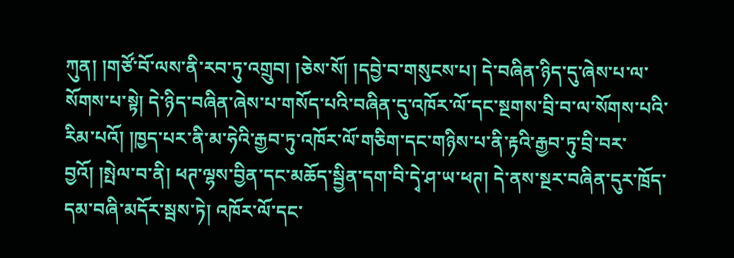ཀུན། །གཙོ་བོ་ལས་ནི་རབ་ཏུ་འགྲུབ། །ཅེས་སོ། །དབྱེ་བ་གསུངས་པ། དེ་བཞིན་ཉིད་དུ་ཞེས་པ་ལ་སོགས་པ་སྟེ། དེ་ཉིད་བཞིན་ཞེས་པ་གསོད་པའི་བཞིན་དུ་འཁོར་ལོ་དང་སྔགས་བྲི་བ་ལ་སོགས་པའི་རིམ་པའོ། །ཁྱད་པར་ནི་མ་ཧེའི་རྒྱབ་ཏུ་འཁོར་ལོ་གཅིག་དང་གཉིས་པ་ནི་རྟའི་རྒྱབ་ཏུ་བྲི་བར་བྱའོ། །སྤེལ་བ་ནི། ཕཊ་ལྷས་བྱིན་དང་མཆོད་སྦྱིན་དག་བི་དྭེ་ཤ་ཡ་ཕཊ། དེ་ནས་སྔར་བཞིན་དུར་ཁྲོད་དམ་བཞི་མདོར་སྦས་ཏེ། འཁོར་ལོ་དང་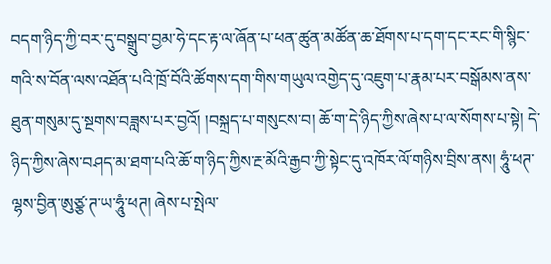བདག་ཉིད་ཀྱི་བར་དུ་བསྒྲུབ་བྱམ་ཧེ་དང་རྟ་ལ་ཞོན་པ་ཕན་ཚུན་མཚོན་ཆ་ཐོགས་པ་དག་དང་རང་གི་སྙིང་གའི་ས་བོན་ལས་འཐོན་པའི་ཁྲོ་བོའི་ཚོགས་དག་གིས་གཡུལ་འགྱེད་དུ་འཇུག་པ་རྣམ་པར་བསྒོམས་ནས་ཐུན་གསུམ་དུ་སྔགས་བཟླས་པར་བྱའོ། །བསྐྲད་པ་གསུངས་བ། ཆོ་ག་དེ་ཉིད་ཀྱིས་ཞེས་པ་ལ་སོགས་པ་སྟེ། དེ་ཉིད་ཀྱིས་ཞེས་བཤད་མ་ཐག་པའི་ཆོ་ག་ཉིད་ཀྱིས་རྔ་མོའི་རྒྱབ་ཀྱི་སྟེང་དུ་འཁོར་ལོ་གཉིས་བྲིས་ནས། ཧཱུཾ་ཕཊ་ལྷས་བྱིན་ཨུཙྩ་ཊ་ཡ་ཧཱུཾ་ཕཊ། ཞེས་པ་སྤེལ་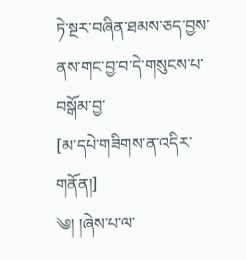ཏེ་སྔར་བཞིན་ཐམས་ཅད་བྱས་ནས་གང་བྱ་བ་དེ་གསུངས་པ་བསྒོམ་བྱ་
[མ་དཔེ་གཟིགས་ན་འདིར་གནོན།]
༄། །ཞེས་པ་ལ་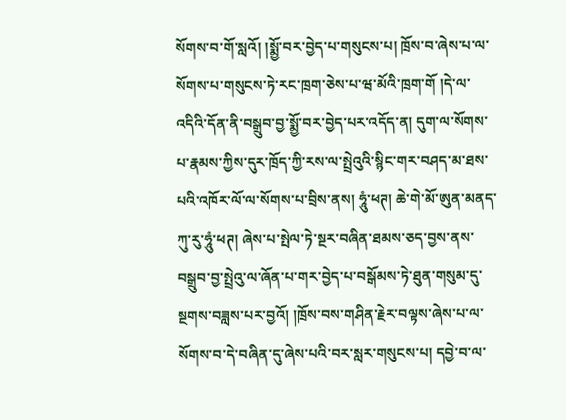སོགས་བ་གོ་སླའོ། །སྨྱོ་བར་བྱེད་པ་གསུངས་པ། ཁྲོས་བ་ཞེས་པ་ལ་སོགས་པ་གསུངས་ཏེ་རང་ཁྲག་ཅེས་པ་ཝ་མོའི་ཁྲག་གོ །དེ་ལ་འདིའི་དོན་ནི་བསྒྲུབ་བྱ་སྨྱོ་བར་བྱེད་པར་འདོད་ན། དུག་ལ་སོགས་པ་རྣམས་ཀྱིས་དུར་ཁྲོད་ཀྱི་རས་ལ་སྤྲེའུའི་སྙིང་གར་བཤད་མ་ཐས་པའི་འཁོར་ལོ་ལ་སོགས་པ་བྲིས་ནས། ཧཱུཾ་ཕཊ། ཆེ་གེ་མོ་ཨུན་མནད་ཀུ་རུ་ཧཱུཾ་ཕཊ། ཞེས་པ་སྤེལ་ཏེ་སྔར་བཞིན་ཐམས་ཅད་བྱས་ནས་བསྒྲུབ་བྱ་སྤྲེའུ་ལ་ཞོན་པ་གར་བྱེད་པ་བསྒོམས་ཏེ་ཐུན་གསུམ་དུ་སྔགས་བཟླས་པར་བྱའོ། །ཁྲོས་བས་གཤིན་རྗེར་བལྟས་ཞེས་པ་ལ་སོགས་བ་དེ་བཞིན་དུ་ཞེས་པའི་བར་སླར་གསུངས་པ། དབྱེ་བ་ལ་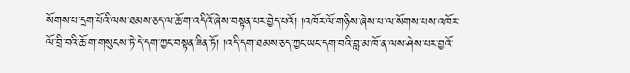སོགས་པ་དྲག་པོའི་ལས་ཐམས་ཅད་ལ་ཆོ་ག་འདིའོ་ཞེས་བསྟན་པར་བྱེད་པའོ། །འཁོར་ལོ་གཉིས་ཞེས་པ་ལ་སོགས་པས་འཁོར་ལོ་བྲི་བའི་ཆོ་ག་གསུངས་ཏེ་དེ་དག་ཀྱང་བསྟན་ཟིན་ཏོ། །འདི་དག་ཐམས་ཅད་ཀྱང་ཡང་དག་བའི་བླ་མ་ཁོ་ན་ལས་ཤེས་པར་བྱའོ་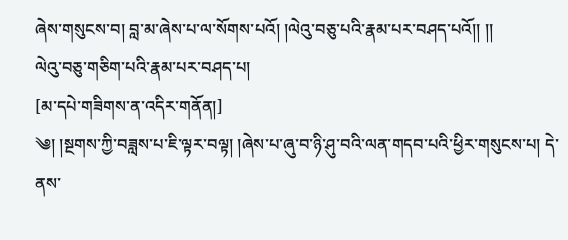ཞེས་གསུངས་བ། བླ་མ་ཞེས་པ་ལ་སོགས་པའོ། །ལེའུ་བཅུ་པའི་རྣམ་པར་བཤད་པའོ།། །།
ལེའུ་བཅུ་གཅིག་པའི་རྣམ་པར་བཤད་པ།
[མ་དཔེ་གཟིགས་ན་འདིར་གནོན།]
༄། །སྔགས་ཀྱི་བཟླས་པ་ཇི་ལྟར་བལྟ། །ཞེས་པ་ཞུ་བ་ཉི་ཤུ་བའི་ལན་གདབ་པའི་ཕྱིར་གསུངས་པ། དེ་ནས་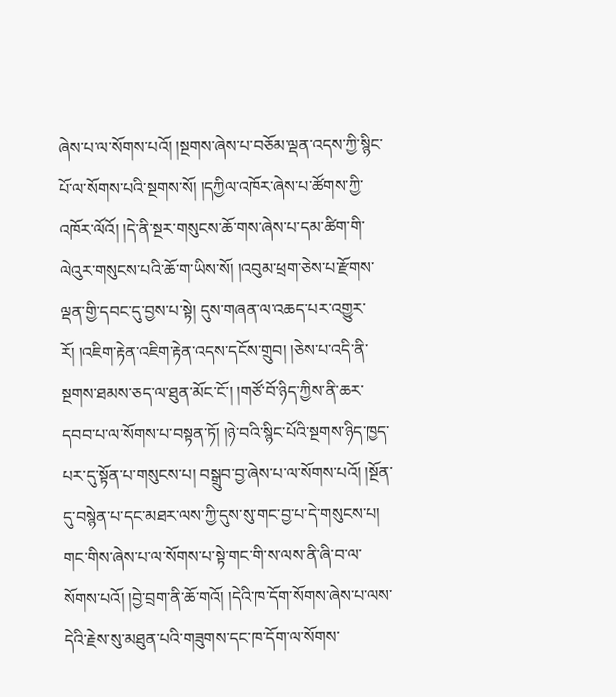ཞེས་པ་ལ་སོགས་པའོ། །སྔགས་ཞེས་པ་བཅོམ་ལྡན་འདས་ཀྱི་སྙིང་པོ་ལ་སོགས་པའི་སྔགས་སོ། །དཀྱིལ་འཁོར་ཞེས་པ་ཚོགས་ཀྱི་འཁོར་ལོའོ། །དེ་ནི་སྔར་གསུངས་ཆོ་གས་ཞེས་པ་དམ་ཚིག་གི་ལེའུར་གསུངས་པའི་ཆོ་ག་ཡིས་སོ། །འབུམ་ཕྲག་ཅེས་པ་རྫོགས་ལྡན་གྱི་དབང་དུ་བྱས་པ་སྟེ། དུས་གཞན་ལ་འཆད་པར་འགྱུར་རོ། །འཇིག་རྟེན་འཇིག་རྟེན་འདས་དངོས་གྲུབ། །ཅེས་པ་འདི་ནི་སྔགས་ཐམས་ཅད་ལ་ཐུན་མོང་ངོ་། །གཙོ་བོ་ཉིད་ཀྱིས་ནི་ཆར་དབབ་པ་ལ་སོགས་པ་བསྟན་ཏོ། །ཉེ་བའི་སྙིང་པོའི་སྔགས་ཉིད་ཁྱད་པར་དུ་སྟོན་པ་གསུངས་པ། བསྒྲུབ་བྱ་ཞེས་པ་ལ་སོགས་པའོ། །སྔོན་དུ་བསྙེན་པ་དང་མཐར་ལས་ཀྱི་དུས་སུ་གང་བྱ་པ་དེ་གསུངས་པ། གང་གིས་ཞེས་པ་ལ་སོགས་པ་སྟེ་གང་གི་ས་ལས་ནི་ཞི་བ་ལ་སོགས་པའོ། །བྱེ་བྲག་ནི་ཆོ་གའོ། །དེའི་ཁ་དོག་སོགས་ཞེས་པ་ལས་དེའི་རྗེས་སུ་མཐུན་པའི་གཟུགས་དང་ཁ་དོག་ལ་སོགས་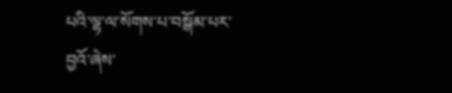པའི་ལྷ་ལ་སོགས་པ་བསྒོམ་པར་བྱའོ་ཞེས་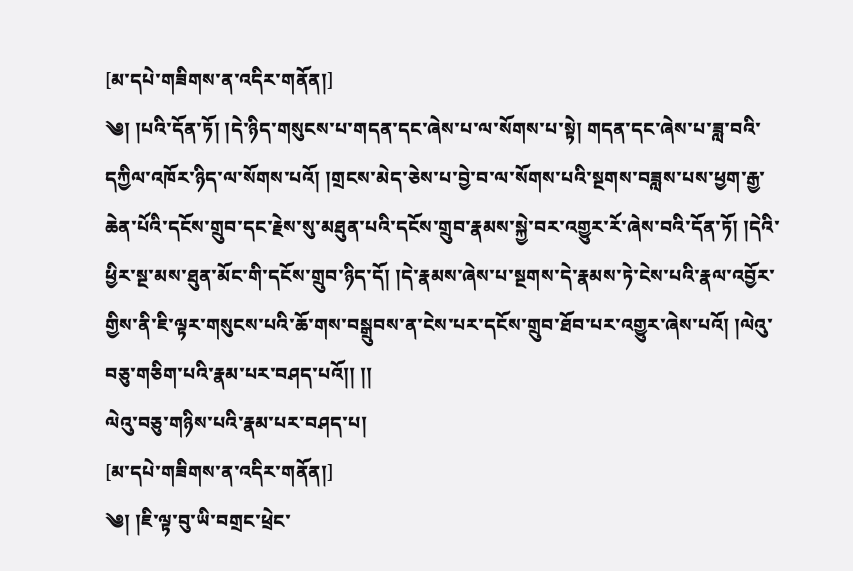[མ་དཔེ་གཟིགས་ན་འདིར་གནོན།]
༄། །པའི་དོན་ཏོ། །དེ་ཉིད་གསུངས་པ་གདན་དང་ཞེས་པ་ལ་སོགས་པ་སྟེ། གདན་དང་ཞེས་པ་ཟླ་བའི་དཀྱིལ་འཁོར་ཉིད་ལ་སོགས་པའོ། །གྲངས་མེད་ཅེས་པ་བྱེ་བ་ལ་སོགས་པའི་སྔགས་བཟླས་པས་ཕྱག་རྒྱ་ཆེན་པོའི་དངོས་གྲུབ་དང་རྗེས་སུ་མཐུན་པའི་དངོས་གྲུབ་རྣམས་སྐྱེ་བར་འགྱུར་རོ་ཞེས་བའི་དོན་ཏོ། །དེའི་ཕྱིར་སྔ་མས་ཐུན་མོང་གི་དངོས་གྲུབ་ཉིད་དོ། །དེ་རྣམས་ཞེས་པ་སྔགས་དེ་རྣམས་ཏེ་ངེས་པའི་རྣལ་འབྱོར་གྱིས་ནི་ཇི་ལྟར་གསུངས་པའི་ཆོ་གས་བསྒྲུབས་ན་ངེས་པར་དངོས་གྲུབ་ཐོབ་པར་འགྱུར་ཞེས་པའོ། །ལེའུ་བཅུ་གཅིག་པའི་རྣམ་པར་བཤད་པའོ།། །།
ལེའུ་བཅུ་གཉིས་པའི་རྣམ་པར་བཤད་པ།
[མ་དཔེ་གཟིགས་ན་འདིར་གནོན།]
༄། །ཇི་ལྟ་བུ་ཡི་བགྲང་ཕྲེང་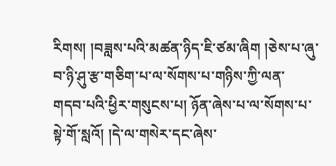རིགས། །བཟླས་པའི་མཚན་ཉིད་ཇི་ཙམ་ཞིག །ཅེས་པ་ཞུ་བ་ཉི་ཤུ་རྩ་གཅིག་པ་ལ་སོགས་པ་གཉིས་ཀྱི་ལན་གདབ་པའི་ཕྱིར་གསུངས་པ། ཉོན་ཞེས་པ་ལ་སོགས་པ་སྟེ་གོ་སླའོ། །དེ་ལ་གསེར་དང་ཞེས་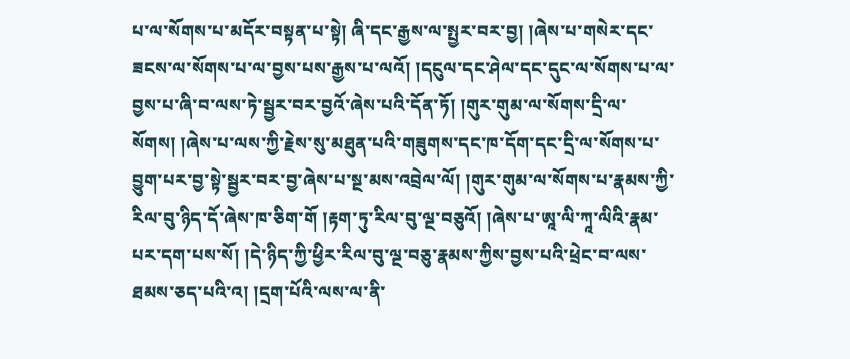པ་ལ་སོགས་པ་མདོར་བསྟན་པ་སྟེ། ཞི་དང་རྒྱས་ལ་སྤྱར་བར་བྱ། །ཞེས་པ་གསེར་དང་ཟངས་ལ་སོགས་པ་ལ་བྱས་པས་རྒྱས་པ་ལའོ། །དངུལ་དང་ཤེལ་དང་དུང་ལ་སོགས་པ་ལ་བྱས་པ་ཞི་བ་ལས་ཏེ་སྦྱར་བར་བྱའོ་ཞེས་པའི་དོན་ཏོ། །གུར་གུམ་ལ་སོགས་དྲི་ལ་སོགས། །ཞེས་པ་ལས་ཀྱི་རྗེས་སུ་མཐུན་པའི་གཟུགས་དང་ཁ་དོག་དང་དྲི་ལ་སོགས་པ་བྱུག་པར་བྱ་སྟེ་སྦྱར་བར་བྱ་ཞེས་པ་སྔ་མས་འབྲེལ་ལོ། །གུར་གུམ་ལ་སོགས་པ་རྣམས་ཀྱི་རིལ་བུ་ཉིད་དོ་ཞེས་ཁ་ཅིག་གོ །རྟག་ཏུ་རིལ་བུ་ལྔ་བཅུའོ། །ཞེས་པ་ཨཱ་ལི་ཀཱ་ལིའི་རྣམ་པར་དག་པས་སོ། །དེ་ཉིད་ཀྱི་ཕྱིར་རིལ་བུ་ལྔ་བཅུ་རྣམས་ཀྱིས་བྱས་པའི་ཕྲེང་བ་ལས་ཐམས་ཅད་པའི་འ། །དྲག་པོའི་ལས་ལ་ནི་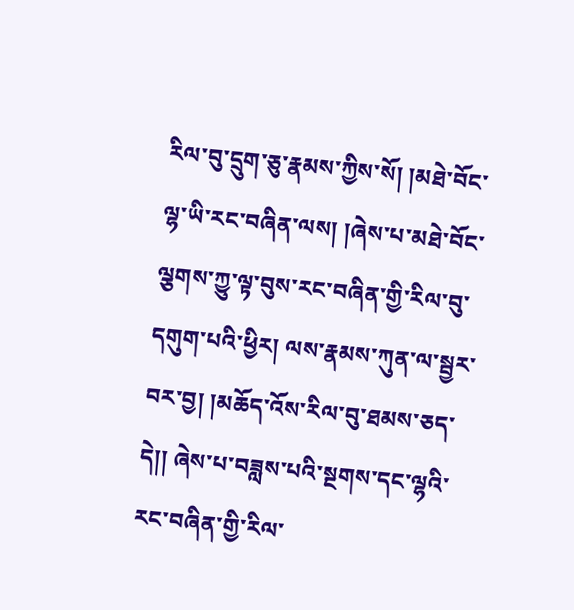རིལ་བུ་དྲུག་ཅུ་རྣམས་ཀྱིས་སོ། །མཐེ་བོང་ལྷ་ཡི་རང་བཞིན་ལས། །ཞེས་པ་མཐེ་བོང་ལྕགས་ཀྱུ་ལྟ་བུས་རང་བཞིན་གྱི་རིལ་བུ་དགུག་པའི་ཕྱིར། ལས་རྣམས་ཀུན་ལ་སྦྱར་བར་བྱ། །མཆོད་འོས་རིལ་བུ་ཐམས་ཅད་དེ།། ཞེས་པ་བཟླས་པའི་སྔགས་དང་ལྷའི་རང་བཞིན་གྱི་རིལ་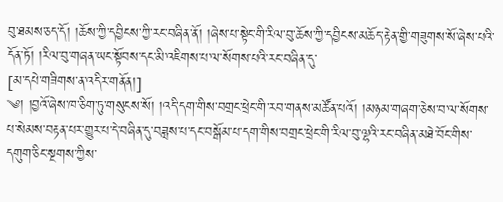བུ་ཐམས་ཅད་དོ། །ཆོས་ཀྱི་དབྱིངས་ཀྱི་རང་བཞིན་ནོ། །ཞེས་པ་སྟེང་གི་རིལ་བུ་ཆོས་ཀྱི་དབྱིངས་མཆོད་རྟེན་གྱི་གཟུགས་སོ་ཞེས་པའི་དོན་ཏོ། །རིལ་བུ་གཞན་ཡང་སྟོབས་དང་མི་འཇིགས་པ་ལ་སོགས་པའི་རང་བཞིན་དུ་
[མ་དཔེ་གཟིགས་ན་འདིར་གནོན།]
༄། །བྱའོ་ཞེས་ཁ་ཅིག་ཏུ་གསུངས་སོ། །འདི་དག་གིས་བགྲང་ཕྲེང་གི་རབ་གནས་མཚོན་པའོ། །མཉམ་གཞག་ཅེས་བ་ལ་སོགས་པ་སེམས་བརྟན་པར་གྱུར་པ་དེ་བཞིན་དུ་བཟླས་པ་དང་བསྒོམ་པ་དག་གིས་བགྲང་ཕྲེང་གི་རིལ་བུ་ལྷའི་རང་བཞིན་མཐེ་བོང་གིས་དགུག་ཅིང་སྔགས་ཀྱིས་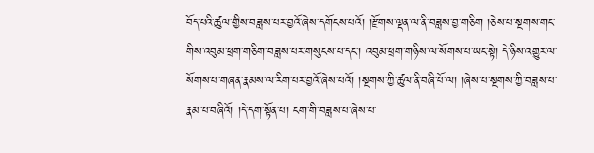བོད་པའི་ཚུལ་གྱིས་བཟླས་པར་བྱའོ་ཞེས་དགོངས་པའོ། །རྫོགས་ལྡན་ལ་ནི་བཟླས་བྱ་གཅིག །ཅེས་པ་སྔགས་གང་གིས་འབུམ་ཕྲག་གཅིག་བཟླས་པར་གསུངས་པ་དང་། འབུམ་ཕྲག་གཉིས་ལ་སོགས་པ་ཡང་སྟེ། དེ་ཉིས་འགྱུར་ལ་སོགས་པ་གཞན་རྣམས་ལ་རིག་པར་བྱའོ་ཞེས་པའོ། །སྔགས་ཀྱི་ཚུལ་ནི་བཞི་པོ་ལ། །ཞེས་པ་སྔགས་ཀྱི་བཟླས་པ་རྣམ་པ་བཞིའོ། །དེ་དག་སྟོན་པ། ངག་གི་བཟླས་པ་ཞེས་པ་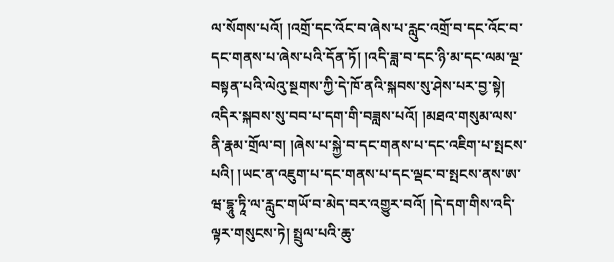ལ་སོགས་པའོ། །འགྲོ་དང་འོང་བ་ཞེས་པ་རླུང་འགྲོ་བ་དང་འོང་བ་དང་གནས་པ་ཞེས་པའི་དོན་ཏོ། །འདི་ཟླ་བ་དང་ཉི་མ་དང་ལམ་ལྔ་བསྟན་པའི་ལེའུ་སྔགས་ཀྱི་དེ་ཁོ་ནའི་སྐབས་སུ་ཤེས་པར་བྱ་སྟེ། འདིར་སྐབས་སུ་བབ་པ་དག་གི་བཟླས་པའོ། །མཐའ་གསུམ་ལས་ནི་རྣམ་གྲོལ་བ། །ཞེས་པ་སྐྱེ་བ་དང་གནས་པ་དང་འཇིག་པ་སྤངས་པའི། །ཡང་ན་འཇུག་པ་དང་གནས་པ་དང་ལྡང་བ་སྤངས་ནས་ཨ་ཝ་དྷཱུ་ཏཱི་ལ་རླུང་གཡོ་བ་མེད་བར་འགྱུར་བའོ། །དེ་དག་གིས་འདི་ལྟར་གསུངས་ཏེ། སྤྲུལ་པའི་ཆུ་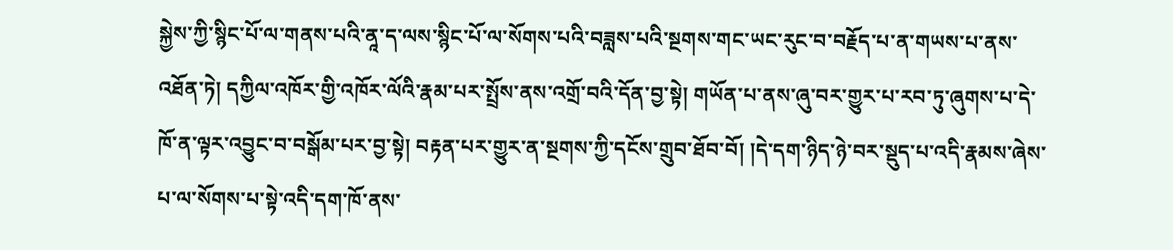སྐྱེས་ཀྱི་སྙིང་པོ་ལ་གནས་པའི་ནཱ་ད་ལས་སྙིང་པོ་ལ་སོགས་པའི་བཟླས་པའི་སྔགས་གང་ཡང་རུང་བ་བརྗོད་པ་ན་གཡས་པ་ནས་འཐོན་ཏེ། དཀྱིལ་འཁོར་གྱི་འཁོར་ལོའི་རྣམ་པར་སྤྲོས་ནས་འགྲོ་བའི་དོན་བྱ་སྟེ། གཡོན་པ་ནས་ཞུ་བར་གྱུར་པ་རབ་ཏུ་ཞུགས་པ་དེ་ཁོ་ན་ལྟར་འབྱུང་བ་བསྒོམ་པར་བྱ་སྟེ། བརྟན་པར་གྱུར་ན་སྔགས་ཀྱི་དངོས་གྲུབ་ཐོབ་བོ། །དེ་དག་ཉིད་ཉེ་བར་སྡུད་པ་འདི་རྣམས་ཞེས་པ་ལ་སོགས་པ་སྟེ་འདི་དག་ཁོ་ནས་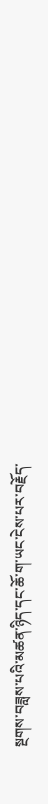སྔགས་བཟླས་པའི་མཚན་ཉིད་དང་ཆོ་ག་ཡང་ངེས་པར་བརྗོད་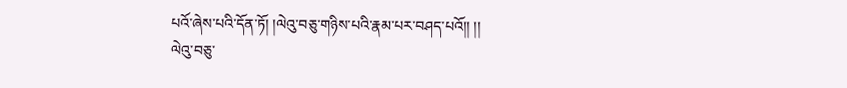པའོ་ཞེས་པའི་དོན་ཏོ། །ལེའུ་བཅུ་གཉིས་པའི་རྣམ་པར་བཤད་པའོ།། །།
ལེའུ་བཅུ་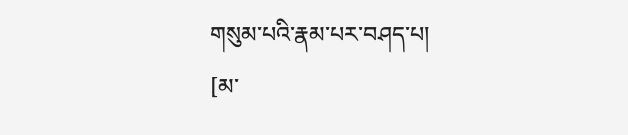གསུམ་པའི་རྣམ་པར་བཤད་པ།
[མ་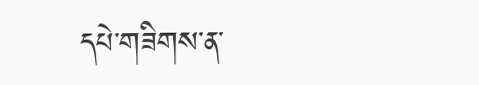དཔེ་གཟིགས་ན་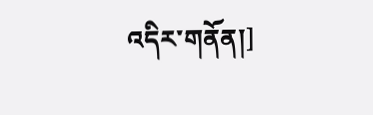འདིར་གནོན།]